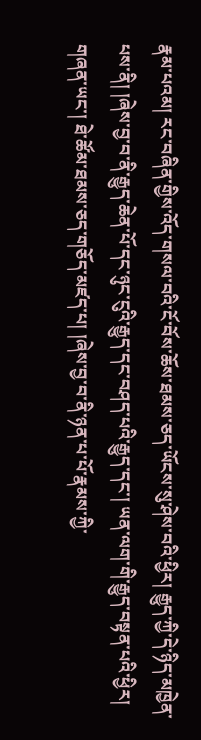རྣམ་པའམ། རང་བཞིན་གྱིས་འོད་གསལ་བའི་ངོ་བོས་ཆོས་ཐམས་ཅད་ཡོངས་སུ་ཤེས་བའི་ཕྱིར། རྒྱུད་ཀྱི་དེ་ཉིད་མཁྱེན་པས་ནི། །ཞེས་བྱ་བ་ནི་རྒྱུད་ཆེན་པོ་དང་ཉུང་ངུའི་རྒྱུད་དང་བཤད་པའི་རྒྱུད་དང་། ཡན་ལག་གི་རྒྱུད་བསྟན་པའི་ཕྱིར། གཞན་ཡང་། ཐེ་ཚོམ་ཐམས་ཅད་གཅོད་མཛད་པ། །ཞེས་བྱ་བ་ནི་ཉན་པ་པོ་རྣམས་ཀྱི་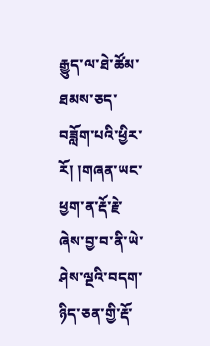རྒྱུད་ལ་ཐེ་ཚོམ་ཐམས་ཅད་བཟློག་པའི་ཕྱིར་རོ། །གཞན་ཡང་ཕྱག་ན་རྡོ་རྗེ་ཞེས་བྱ་བ་ནི་ཡེ་ཤེས་ལྔའི་བདག་ཉིད་ཅན་གྱི་རྡོ་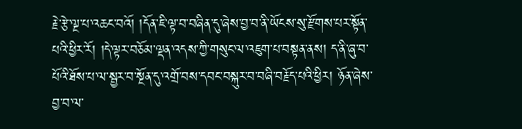རྗེ་རྩེ་ལྔ་པ་འཆང་བའོ། །དོན་ཇི་ལྟ་བ་བཞིན་དུ་ཞེས་བྱ་བ་ནི་ཡོངས་སུ་རྫོགས་པར་སྟོན་པའི་ཕྱིར་རོ། །དེ་ལྟར་བཅོམ་ལྡན་འདས་ཀྱི་གསུང་ལ་འཇུག་པ་བསྟན་ནས། ད་ནི་ཞུ་བ་པོའི་ཐོས་པ་ལ་སྦྱར་བ་སྔོན་དུ་འགྲོ་བས་དབང་བསྐུར་བ་བཞི་བརྗོད་པའི་ཕྱིར། ཉོན་ཞེས་བྱ་བ་ལ་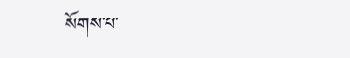སོགས་པ་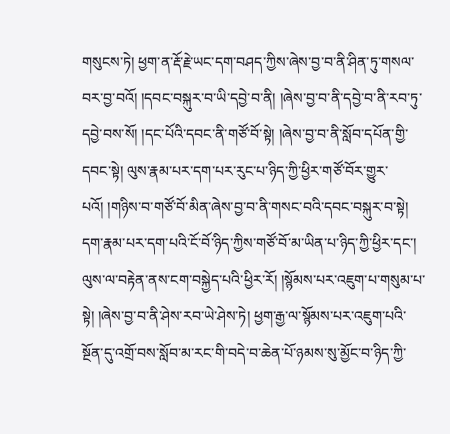གསུངས་ཏེ། ཕྱག་ན་རྡོ་རྗེ་ཡང་དག་བཤད་ཀྱིས་ཞེས་བྱ་བ་ནི་ཤིན་ཏུ་གསལ་བར་བྱ་བའོ། །དབང་བསྐུར་བ་ཡི་དབྱེ་བ་ནི། །ཞེས་བྱ་བ་ནི་དབྱེ་བ་ནི་རབ་ཏུ་དབྱེ་བས་སོ། །དང་པོའི་དབང་ནི་གཙོ་བོ་སྟེ། །ཞེས་བྱ་བ་ནི་སློབ་དཔོན་གྱི་དབང་སྟེ། ལུས་རྣམ་པར་དག་པར་རུང་པ་ཉིད་ཀྱི་ཕྱིར་གཙོ་བོར་གྱུར་པའོ། །གཉིས་བ་གཙོ་བོ་མིན་ཞེས་བྱ་བ་ནི་གསང་བའི་དབང་བསྐུར་བ་སྟེ། དག་རྣམ་པར་དག་པའི་ངོ་བོ་ཉིད་ཀྱིས་གཙོ་བོ་མ་ཡིན་པ་ཉིད་ཀྱི་ཕྱིར་དང་། ལུས་ལ་བརྟེན་ནས་ངག་བསྐྱེད་པའི་ཕྱིར་རོ། །སྙོམས་པར་འཇུག་པ་གསུམ་པ་སྟེ། །ཞེས་བྱ་བ་ནི་ཤེས་རབ་ཡེ་ཤེས་ཏེ། ཕྱག་རྒྱ་ལ་སྙོམས་པར་འཇུག་པའི་སྔོན་དུ་འགྲོ་བས་སློབ་མ་རང་གི་བདེ་བ་ཆེན་པོ་ཉམས་སུ་མྱོང་བ་ཉིད་ཀྱི་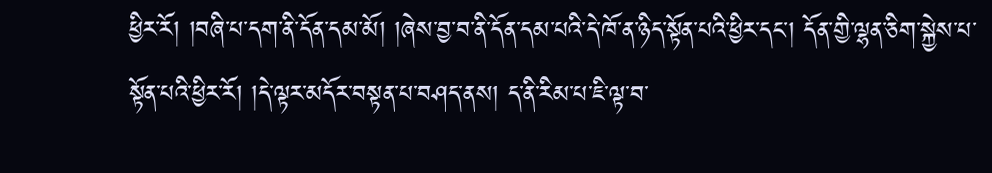ཕྱིར་རོ། །བཞི་པ་དག་ནི་དོན་དམ་མོ། །ཞེས་བྱ་བ་ནི་དོན་དམ་པའི་དེ་ཁོ་ན་ཉིད་སྟོན་པའི་ཕྱིར་དང་། དོན་གྱི་ལྷན་ཅིག་སྐྱེས་པ་སྟོན་པའི་ཕྱིར་རོ། །དེ་ལྟར་མདོར་བསྟན་པ་བཤད་ནས། ད་ནི་རིམ་པ་ཇི་ལྟ་བ་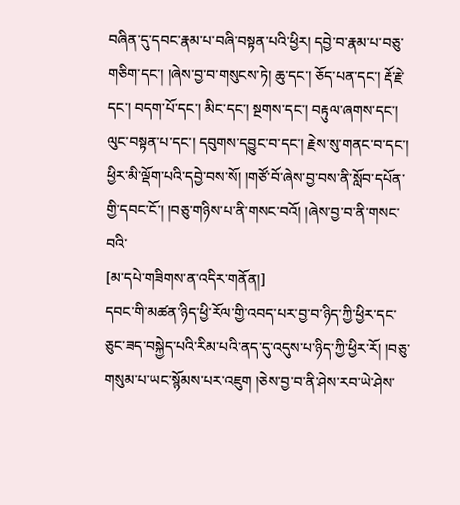བཞིན་དུ་དབང་རྣམ་པ་བཞི་བསྟན་པའི་ཕྱིར། དབྱེ་བ་རྣམ་པ་བཅུ་གཅིག་དང་། །ཞེས་བྱ་བ་གསུངས་ཏེ། ཆུ་དང་། ཅོད་པན་དང་། རྡོ་རྗེ་དང་། བདག་པོ་དང་། མིང་དང་། སྔགས་དང་། བརྟུལ་ཞགས་དང་། ལུང་བསྟན་པ་དང་། དབུགས་དབྱུང་བ་དང་། རྗེས་སུ་གནང་བ་དང་། ཕྱིར་མི་ལྡོག་པའི་དབྱེ་བས་སོ། །གཙོ་བོ་ཞེས་བྱ་བས་ནི་སློབ་དཔོན་གྱི་དབང་ངོ་། །བཅུ་གཉིས་པ་ནི་གསང་བའོ། །ཞེས་བྱ་བ་ནི་གསང་བའི་
[མ་དཔེ་གཟིགས་ན་འདིར་གནོན།]
དབང་གི་མཚན་ཉིད་ཕྱི་རོལ་གྱི་འབད་པར་བྱ་བ་ཉིད་ཀྱི་ཕྱིར་དང་ཅུང་ཟད་བསྐྱེད་པའི་རིམ་པའི་ནད་དུ་འདུས་པ་ཉིད་ཀྱི་ཕྱིར་རོ། །བཅུ་གསུམ་པ་ཡང་སྙོམས་པར་འཇུག །ཅེས་བྱ་བ་ནི་ཤེས་རབ་ཡེ་ཤེས་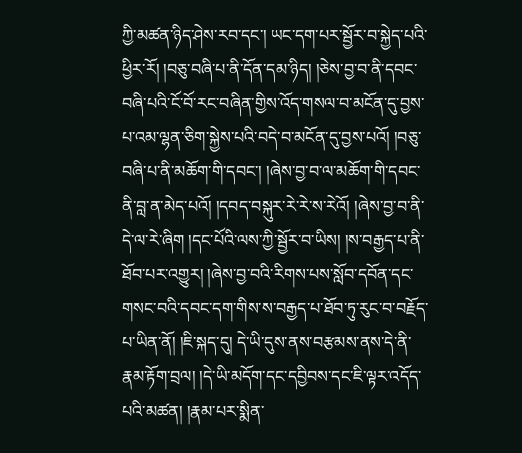ཀྱི་མཚན་ཉིད་ཤེས་རབ་དང་། ཡང་དག་པར་སྦྱོར་བ་སྐྱེད་པའི་ཕྱིར་རོ། །བཅུ་བཞི་པ་ནི་དོན་དམ་ཉིད། །ཅེས་བྱ་བ་ནི་དབང་བཞི་པའི་ངོ་བོ་རང་བཞིན་གྱིས་འོད་གསལ་བ་མངོན་དུ་བྱས་པ་འམ་ལྷན་ཅིག་སྐྱེས་པའི་བདེ་བ་མངོན་དུ་བྱས་པའོ། །བཅུ་བཞི་པ་ནི་མཆོག་གི་དབང་། །ཞེས་བྱ་བ་ལ་མཆོག་གི་དབང་ནི་བླ་ན་མེད་པའོ། །དབད་བསྐུར་རེ་རེ་ས་རེའོ། །ཞེས་བྱ་བ་ནི་དེ་ལ་རེ་ཞིག །དང་པོའི་ལས་ཀྱི་སྦྱོར་བ་ཡིས། །ས་བརྒྱད་པ་ནི་ཐོབ་པར་འགྱུར། །ཞེས་བྱ་བའི་རིགས་པས་སློབ་དབོན་དང་གསང་བའི་དབང་དག་གིས་ས་བརྒྱད་པ་ཐོབ་ཏུ་རུང་བ་བརྗོད་པ་ཡིན་ནོ། །ཇི་སྐད་དུ། དེ་ཡི་དུས་ནས་བརྩམས་ནས་དེ་ནི་རྣམ་རྟོག་བྲལ། །དེ་ཡི་མདོག་དང་དབྱིབས་དང་ཇི་ལྟར་འདོད་པའི་མཚན། །རྣམ་པར་སྨིན་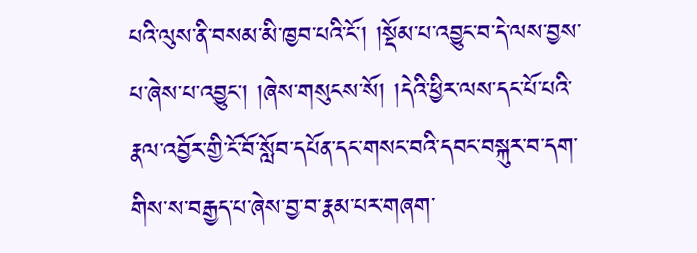པའི་ལུས་ནི་བསམ་མི་ཁྱབ་པའི་ངོ་། །སྡོམ་པ་འབྱུང་བ་དེ་ལས་བྱས་པ་ཞེས་པ་འབྱུང་། །ཞེས་གསུངས་སོ། །དེའི་ཕྱིར་ལས་དང་པོ་པའི་རྣལ་འབྱོར་གྱི་ངོ་བོ་སློབ་དཔོན་དང་གསང་བའི་དབང་བསྐུར་བ་དག་གིས་ས་བརྒྱད་པ་ཞེས་བྱ་བ་རྣམ་པར་གཞག་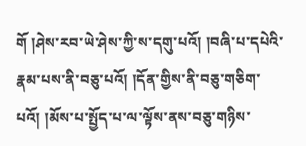གོ །ཤེས་རབ་ཡེ་ཤེས་ཀྱི་ས་དགུ་པའོ། །བཞི་པ་དཔེའི་རྣམ་པས་ནི་བཅུ་པའོ། །དོན་གྱིས་ནི་བཅུ་གཅིག་པའོ། །མོས་པ་སྤྱོད་པ་ལ་ལྟོས་ནས་བཅུ་གཉིས་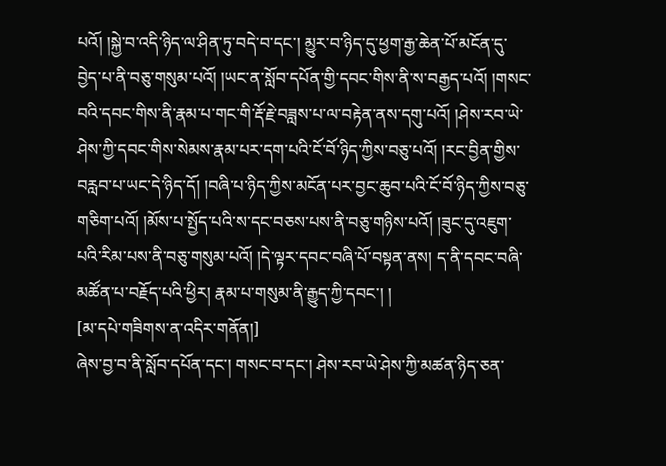པའོ། །སྐྱེ་བ་འདི་ཉིད་ལ་ཤིན་ཏུ་བདེ་བ་དང་། མྱུར་བ་ཉིད་དུ་ཕྱག་རྒྱ་ཆེན་པོ་མངོན་དུ་བྱེད་པ་ནི་བཅུ་གསུམ་པའོ། །ཡང་ན་སློབ་དཔོན་གྱི་དབང་གིས་ནི་ས་བརྒྱད་པའོ། །གསང་བའི་དབང་གིས་ནི་རྣམ་པ་གང་གི་རྡོ་རྗེ་བཟླས་པ་ལ་བརྟེན་ནས་དགུ་པའོ། །ཤེས་རབ་ཡེ་ཤེས་ཀྱི་དབང་གིས་སེམས་རྣམ་པར་དག་པའི་ངོ་བོ་ཉིད་ཀྱིས་བཅུ་པའོ། །རང་བྱིན་གྱིས་བརླབ་པ་ཡང་དེ་ཉིད་དོ། །བཞི་པ་ཉིད་ཀྱིས་མངོན་པར་བྱང་ཆུབ་པའི་ངོ་བོ་ཉིད་ཀྱིས་བཅུ་གཅིག་པའོ། །མོས་པ་སྤྱོད་པའི་ས་དང་བཅས་པས་ནི་བཅུ་གཉིས་པའོ། །ཟུང་དུ་འཇུག་པའི་རིམ་པས་ནི་བཅུ་གསུམ་པའོ། །དེ་ལྟར་དབང་བཞི་པོ་བསྟན་ནས། ད་ནི་དབང་བཞི་མཚོན་པ་བརྗོད་པའི་ཕྱིར། རྣམ་པ་གསུམ་ནི་རྒྱུད་ཀྱི་དབང་། །
[མ་དཔེ་གཟིགས་ན་འདིར་གནོན།]
ཞེས་བྱ་བ་ནི་སློབ་དཔོན་དང་། གསང་བ་དང་། ཤེས་རབ་ཡེ་ཤེས་ཀྱི་མཚན་ཉིད་ཅན་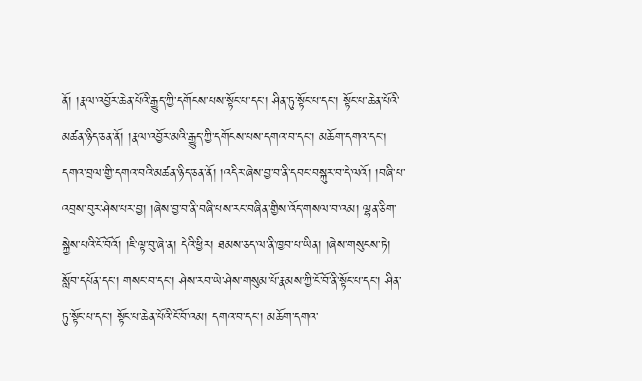ནོ། །རྣལ་འབྱོར་ཆེན་པོའི་རྒྱུད་ཀྱི་དགོངས་པས་སྟོང་པ་དང་། ཤིན་ཏུ་སྟོང་པ་དང་། སྟོང་པ་ཆེན་པོའི་མཚན་ཉིད་ཅན་ནོ། །རྣལ་འབྱོར་མའི་རྒྱུད་ཀྱི་དགོངས་པས་དགའ་བ་དང་། མཆོག་དགའ་དང། དགའ་བྲལ་གྱི་དགའ་བའི་མཚན་ཉིད་ཅན་ནོ། །འདིར་ཞེས་བྱ་བ་ནི་དབང་བསྐུར་བ་དེ་ལའོ། །བཞི་པ་འབྲས་བུར་ཤེས་པར་བྱ། །ཞེས་བྱ་བ་ནི་བཞི་པས་རང་བཞིན་གྱིས་འོད་གསལ་བ་འམ། ལྷན་ཅིག་སྐྱེས་པའི་ངོ་བོའོ། །ཇི་ལྟ་བུ་ཞེ་ན། དེའི་ཕྱིར། ཐམས་ཅད་ལ་ནི་ཁྱབ་པ་ཡིན། །ཞེས་གསུངས་ཏེ། སློབ་དཔོན་དང་། གསང་བ་དང་། ཤེས་རབ་ཡེ་ཤེས་གསུམ་པོ་རྣམས་ཀྱི་ངོ་བོ་ནི་སྟོང་པ་དང་། ཤིན་ཏུ་སྟོང་པ་དང་། སྟོང་པ་ཆེན་པོའི་ངོ་བོ་འམ། དགའ་བ་དང་། མཆོག་དགའ་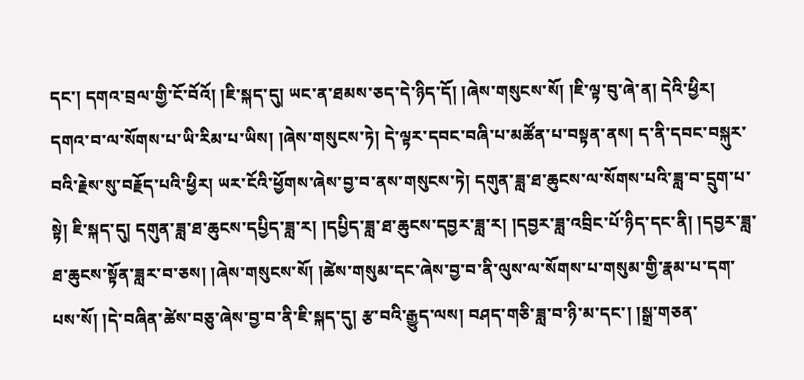དང་། དགའ་བྲལ་གྱི་ངོ་བོའོ། །ཇི་སྐད་དུ། ཡང་ན་ཐམས་ཅད་དེ་ཉིད་དོ། །ཞེས་གསུངས་སོ། །ཇི་ལྟ་བུ་ཞེ་ན། དེའི་ཕྱིར། དགའ་བ་ལ་སོགས་པ་ཡི་རིམ་པ་ཡིས། །ཞེས་གསུངས་ཏེ། དེ་ལྟར་དབང་བཞི་པ་མཚོན་པ་བསྟན་ནས། ད་ནི་དབང་བསྐུར་བའི་རྗེས་སུ་བརྗོད་པའི་ཕྱིར། ཡར་ངོའི་ཕྱོགས་ཞེས་བྱ་བ་ནས་གསུངས་ཏེ། དགུན་ཟླ་ཐ་ཆུངས་ལ་སོགས་པའི་ཟླ་བ་དྲུག་པ་སྟེ། ཇི་སྐད་དུ། དགུན་ཟླ་ཐ་ཆུངས་དཔྱིད་ཟླ་ར། །དཔྱིད་ཟླ་ཐ་ཆུངས་དབྱར་ཟླ་ར། །དབྱར་ཟླ་འབྲིང་པོ་ཉིད་དང་ནི། །དབྱར་ཟླ་ཐ་ཆུངས་སྟོན་ཟླར་བ་ཅས། །ཞེས་གསུངས་སོ། །ཚེས་གསུམ་དང་ཞེས་བྱ་བ་ནི་ལུས་ལ་སོགས་པ་གསུམ་གྱི་རྣམ་པ་དག་པས་སོ། །དེ་བཞིན་ཚེས་བཅུ་ཞེས་བྱ་བ་ནི་ཇི་སྐད་དུ། རྩ་བའི་རྒྱུད་ལས། བཤད་གཅི་ཟླ་བ་ཉི་མ་དང་། །སྒྲ་གཅན་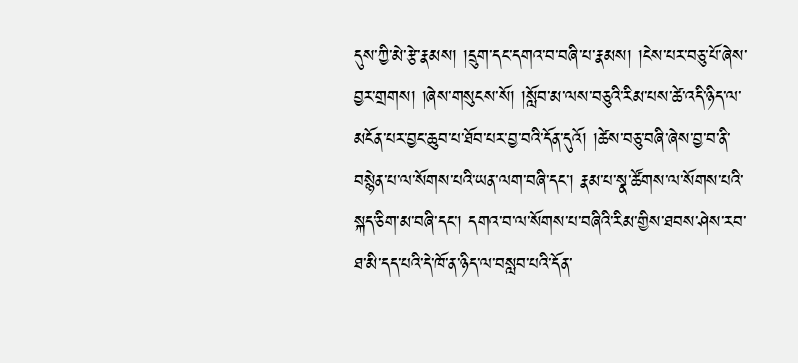དུས་ཀྱི་མེ་རྩེ་རྣམས། །དྲུག་དང་དགའ་བ་བཞི་པ་རྣམས། །ངེས་པར་བཅུ་པོ་ཞེས་བྱར་གྲགས། །ཞེས་གསུངས་སོ། །སློབ་མ་ལས་བཅུའི་རིམ་པས་ཚེ་འདི་ཉིད་ལ་མངོན་པར་བྱང་ཆུབ་པ་ཐོབ་པར་བྱ་བའི་དོན་དུའོ། །ཚེས་བཅུ་བཞི་ཞེས་བྱ་བ་ནི་བསྙེན་པ་ལ་སོགས་པའི་ཡན་ལག་བཞི་དང་། རྣམ་པ་སྣ་ཚོགས་ལ་སོགས་པའི་སྐད་ཅིག་མ་བཞི་དང་། དགའ་བ་ལ་སོགས་པ་བཞིའི་རིམ་གྱིས་ཐབས་ཤེས་རབ་ཐ་མི་དད་པའི་དེ་ཁོ་ན་ཉིད་ལ་བསླབ་པའི་དོན་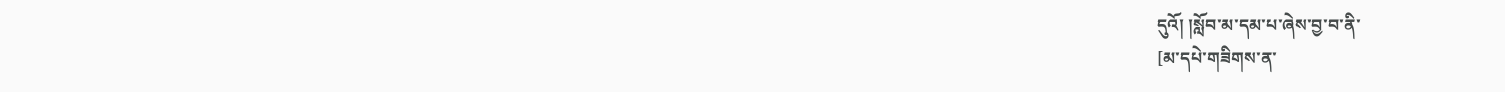དུའོ། །སློབ་མ་དམ་པ་ཞེས་བྱ་བ་ནི་
[མ་དཔེ་གཟིགས་ན་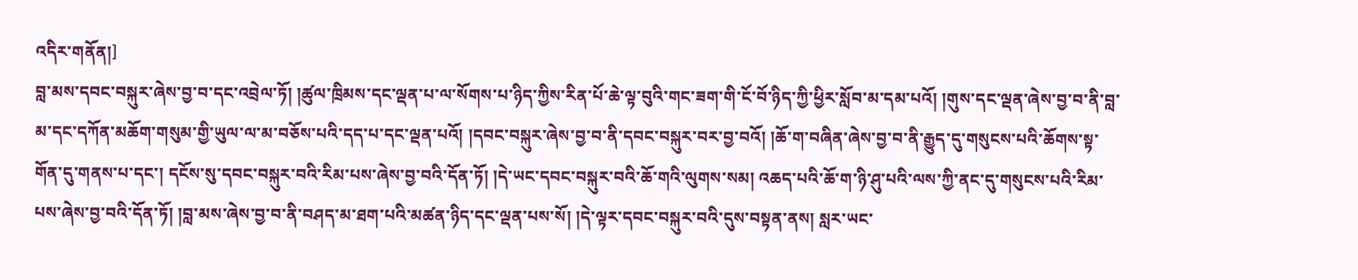འདིར་གནོན།]
བླ་མས་དབང་བསྐུར་ཞེས་བྱ་བ་དང་འབྲེལ་ཏོ། །ཚུལ་ཁྲིམས་དང་ལྡན་པ་ལ་སོགས་པ་ཉིད་ཀྱིས་རིན་པོ་ཆེ་ལྟ་བུའི་གང་ཟག་གི་ངོ་བོ་ཉིད་ཀྱི་ཕྱིར་སློབ་མ་དམ་པའོ། །གུས་དང་ལྡན་ཞེས་བྱ་བ་ནི་བླ་མ་དང་དཀོན་མཆོག་གསུམ་གྱི་ཡུལ་ལ་མ་བཅོས་པའི་དད་པ་དང་ལྡན་པའོ། །དབང་བསྐུར་ཞེས་བྱ་བ་ནི་དབང་བསྐུར་བར་བྱ་བའོ། །ཆོ་ག་བཞིན་ཞེས་བྱ་བ་ནི་རྒྱུད་དུ་གསུངས་པའི་ཆོགས་སྟ་གོན་དུ་གནས་པ་དང་། དངོས་སུ་དབང་བསྐུར་བའི་རིམ་པས་ཞེས་བྱ་བའི་དོན་ཏོ། །དེ་ཡང་དབང་བསྐུར་བའི་ཆོ་གའི་ལུགས་སམ། འཆད་པའི་ཆོ་ག་ཉི་ཤུ་པའི་ལས་ཀྱི་ནང་དུ་གསུངས་པའི་རིམ་པས་ཞེས་བྱ་བའི་དོན་ཏོ། །བླ་མས་ཞེས་བྱ་བ་ནི་བཤད་མ་ཐག་པའི་མཚན་ཉིད་དང་ལྡན་པས་སོ། །དེ་ལྟར་དབང་བསྐུར་བའི་དུས་བསྟན་ནས། སླར་ཡང་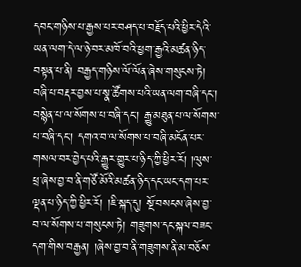དབང་གཉིས་པ་རྒྱས་པར་བཤད་པ་བརྗོད་པའི་ཕྱིར་དེའི་ཡན་ལག་དེ་ལ་ཉེ་བར་མཁོ་བའི་ཕྱག་རྒྱའི་མཚན་ཉིད་བསྟན་པ་ནི། བརྒྱད་གཉིས་ལོ་ལོན་ཞེས་གསུངས་ཏེ། བཞི་པ་བརྡར་བྱས་པ་སྣ་ཚོགས་པའི་ཡན་ལག་བཞི་དང་། བསྙེན་པ་ལ་སོགས་པ་བཞི་དང་། རྒྱུ་མཐུན་པ་ལ་སོགས་པ་བཞི་དང་། དགའ་བ་ལ་སོགས་པ་བཞི་མངོན་པར་གསལ་བར་བྱེད་པའི་རྒྱུར་གྱུར་པ་ཉིད་ཀྱི་ཕྱིར་རོ། །ལུས་ཕྲ་ཞེས་བྱ་བ་ནི་གཙོ་མོའི་མཚན་ཉིད་དང་ཡང་དག་པར་ལྡན་པ་ཉིད་ཀྱི་ཕྱིར་རོ། །ཇི་སྐད་དུ། སྔོ་བསངས་ཞེས་བྱ་བ་ལ་སོགས་པ་གསུངས་ཏེ། གཟུགས་དང་སྐལ་བཟང་དག་གིས་བརྒྱན། །ཞེས་བྱ་བ་ནི་གཟུགས་ནི་མ་བཅོས་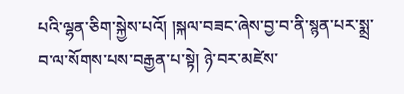པའི་ལྷན་ཅིག་སྐྱེས་པའོ། །སྐལ་བཟང་ཞེས་བྱ་བ་ནི་སྙན་པར་སྨྲ་བ་ལ་སོགས་པས་བརྒྱན་པ་སྟེ། ཉེ་བར་མཛེས་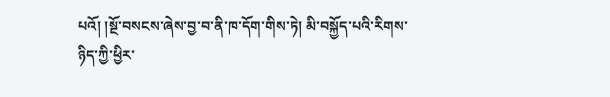པའོ། །སྔོ་བསངས་ཞེས་བྱ་བ་ནི་ཁ་དོག་གིས་ཏེ། མི་བསྐྱོད་པའི་རིགས་ཉིད་ཀྱི་ཕྱིར་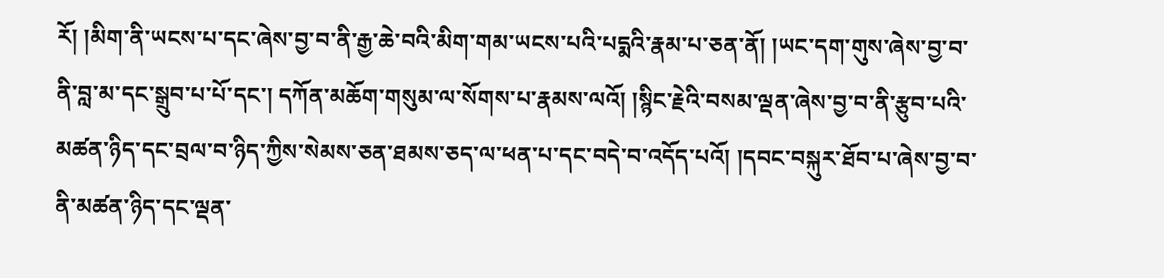རོ། །མིག་ནི་ཡངས་པ་དང་ཞེས་བྱ་བ་ནི་རྒྱ་ཆེ་བའི་མིག་གམ་ཡངས་པའི་པདྨའི་རྣམ་པ་ཅན་ནོ། །ཡང་དག་གུས་ཞེས་བྱ་བ་ནི་བླ་མ་དང་སྒྲུབ་པ་པོ་དང་། དཀོན་མཆོག་གསུམ་ལ་སོགས་པ་རྣམས་ལའོ། །སྙིང་རྗེའི་བསམ་ལྡན་ཞེས་བྱ་བ་ནི་རྩུབ་པའི་མཚན་ཉིད་དང་བྲལ་བ་ཉིད་ཀྱིས་སེམས་ཅན་ཐམས་ཅད་ལ་ཕན་པ་དང་བདེ་བ་འདོད་པའོ། །དབང་བསྐུར་ཐོབ་པ་ཞེས་བྱ་བ་ནི་མཚན་ཉིད་དང་ལྡན་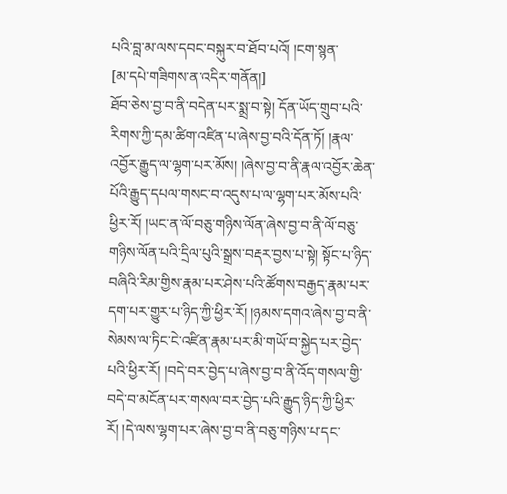པའི་བླ་མ་ལས་དབང་བསྐུར་བ་ཐོབ་པའོ། །ངག་སྙན་
[མ་དཔེ་གཟིགས་ན་འདིར་གནོན།]
ཐོབ་ཅེས་བྱ་བ་ནི་བདེན་པར་སྨྲ་བ་སྟེ། དོན་ཡོད་གྲུབ་པའི་རིགས་ཀྱི་དམ་ཚིག་འཛིན་པ་ཞེས་བྱ་བའི་དོན་ཏོ། །རྣལ་འབྱོར་རྒྱུད་ལ་ལྷག་པར་མོས། །ཞེས་བྱ་བ་ནི་རྣལ་འབྱོར་ཆེན་པོའི་རྒྱུད་དཔལ་གསང་བ་འདུས་པ་ལ་ལྷག་པར་མོས་པའི་ཕྱིར་རོ། །ཡང་ན་ལོ་བཅུ་གཉིས་ལོན་ཞེས་བྱ་བ་ནི་ལོ་བཅུ་གཉིས་ལོན་པའི་དྲིལ་པུའི་སྒྲས་བརྡར་བྱས་པ་སྟེ། སྟོང་པ་ཉིད་བཞིའི་རིམ་གྱིས་རྣམ་པར་ཤེས་པའི་ཚོགས་བརྒྱད་རྣམ་པར་དག་པར་གྱུར་པ་ཉིད་ཀྱི་ཕྱིར་རོ། །ཉམས་དགའ་ཞེས་བྱ་བ་ནི་སེམས་ལ་ཏིང་ངེ་འཛིན་རྣམ་པར་མི་གཡོ་བ་སྐྱེད་པར་བྱེད་པའི་ཕྱིར་རོ། །བདེ་བར་བྱེད་པ་ཞེས་བྱ་བ་ནི་འོད་གསལ་གྱི་བདེ་བ་མངོན་པར་གསལ་བར་བྱེད་པའི་རྒྱུད་ཉིད་ཀྱི་ཕྱིར་རོ། །དེ་ལས་ལྷག་པར་ཞེས་བྱ་བ་ནི་བཅུ་གཉིས་པ་དང་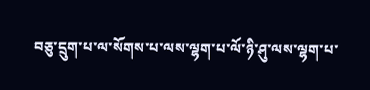བཅུ་དྲུག་པ་ལ་སོགས་པ་ལས་ལྷག་པ་ལོ་ཉི་ཤུ་ལས་ལྷག་པ་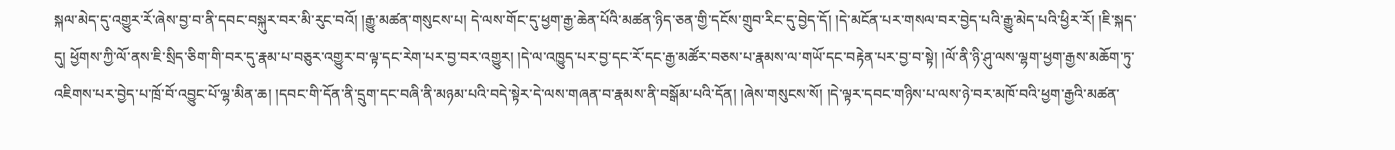སྐལ་མེད་དུ་འགྱུར་རོ་ཞེས་བྱ་བ་ནི་དབང་བསྐུར་བར་མི་རུང་བའོ། །རྒྱུ་མཚན་གསུངས་པ། དེ་ལས་གོང་དུ་ཕྱག་རྒྱ་ཆེན་པོའི་མཚན་ཉིད་ཅན་གྱི་དངོས་གྲུབ་རིང་དུ་བྱེད་དོ། །དེ་མངོན་པར་གསལ་བར་བྱེད་པའི་རྒྱུ་མེད་པའི་ཕྱིར་རོ། །ཇི་སྐད་དུ། ཕྱོགས་ཀྱི་ལོ་ནས་ཇི་སྲིད་ཅིག་གི་བར་དུ་རྣམ་པ་བཅུར་འགྱུར་བ་ལྟ་དང་རེག་པར་བྱ་བར་འགྱུར། །དེ་ལ་འཁྱུད་པར་བྱ་དང་རོ་དང་རྒྱ་མཚོར་བཅས་པ་རྣམས་ལ་གཡོ་དང་བརྟེན་པར་བྱ་བ་སྟེ། །ལོ་ནི་ཉི་ཤུ་ལས་ལྷག་ཕྱག་རྒྱས་མཆོག་ཏུ་འཇིགས་པར་བྱེད་པ་ཁྲོ་བོ་འབྱུང་པོ་ལྷ་མིན་ཆ། །དབང་གི་དོན་ནི་དྲུག་དང་བཞི་ནི་མཉམ་པའི་བདེ་སྟེར་དེ་ལས་གཞན་བ་རྣམས་ནི་བསྒོམ་པའི་དོན། །ཞེས་གསུངས་སོ། །དེ་ལྟར་དབང་གཉིས་པ་ལས་ཉེ་བར་མཁོ་བའི་ཕྱག་རྒྱའི་མཚན་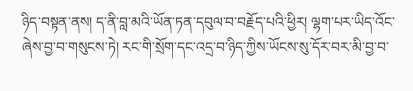ཉིད་བསྟན་ནས། ད་ནི་བླ་མའི་ཡོན་ཏན་དབུལ་བ་བརྗོད་པའི་ཕྱིར། ལྷག་པར་ཡིད་འོང་ཞེས་བྱ་བ་གསུངས་ཏེ། རང་གི་སྲོག་དང་འདྲ་བ་ཉིད་ཀྱིས་ཡོངས་སུ་དོར་བར་མི་བྱ་བ་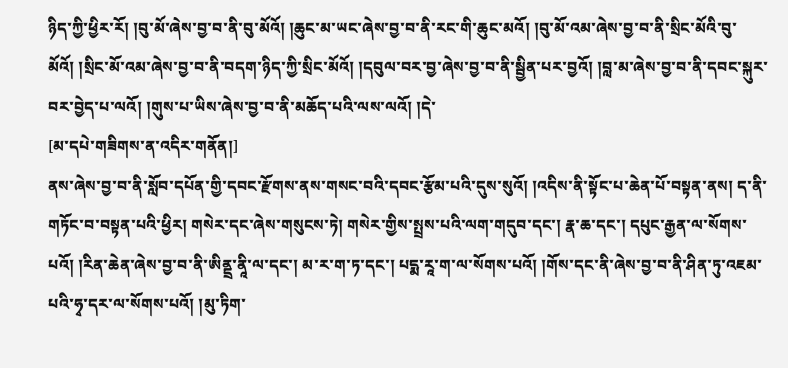ཉིད་ཀྱི་ཕྱིར་རོ། །བུ་མོ་ཞེས་བྱ་བ་ནི་བུ་མོའོ། །ཆུང་མ་ཡང་ཞེས་བྱ་བ་ནི་རང་གི་ཆུང་མའོ། །བུ་མོ་འམ་ཞེས་བྱ་བ་ནི་སྲིང་མོའི་བུ་མོའོ། །སྲིང་མོ་འམ་ཞེས་བྱ་བ་ནི་བདག་ཉིད་ཀྱི་སྲིང་མོའོ། །དབུལ་བར་བྱ་ཞེས་བྱ་བ་ནི་སྦྱིན་པར་བྱའོ། །བླ་མ་ཞེས་བྱ་བ་ནི་དབང་སྐུར་བར་བྱེད་པ་ལའོ། །གུས་པ་ཡིས་ཞེས་བྱ་བ་ནི་མཆོད་པའི་ལས་ལའོ། །དེ་
[མ་དཔེ་གཟིགས་ན་འདིར་གནོན།]
ནས་ཞེས་བྱ་བ་ནི་སློབ་དཔོན་གྱི་དབང་རྫོགས་ནས་གསང་བའི་དབང་རྩོམ་པའི་དུས་སུའོ། །འདིས་ནི་སྟོང་པ་ཆེན་པོ་བསྟན་ནས། ད་ནི་གཏོང་བ་བསྟན་པའི་ཕྱིར། གསེར་དང་ཞེས་གསུངས་ཏེ། གསེར་གྱིས་སྤྲས་པའི་ལག་གདུབ་དང་། རྣ་ཆ་དང་། དཔུང་རྒྱན་ལ་སོགས་པའོ། །རིན་ཆེན་ཞེས་བྱ་བ་ནི་ཨིནྡྲ་ནཱི་ལ་དང་། མ་ར་ག་ཏ་དང་། པདྨ་རཱ་ག་ལ་སོགས་པའོ། །གོས་དང་ནི་ཞེས་བྱ་བ་ནི་ཤིན་ཏུ་འཇམ་པའི་ཧྭ་དར་ལ་སོགས་པའོ། །མུ་ཏིག་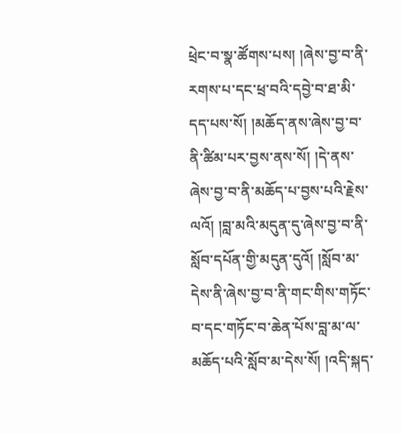ཕྲེང་བ་སྣ་ཚོགས་པས། །ཞེས་བྱ་བ་ནི་རགས་པ་དང་ཕྲ་བའི་དབྱེ་བ་ཐ་མི་དད་པས་སོ། །མཆོད་ནས་ཞེས་བྱ་བ་ནི་ཚིམ་པར་བྱས་ནས་སོ། །དེ་ནས་ཞེས་བྱ་བ་ནི་མཆོད་པ་བྱས་པའི་རྗེས་ལའོ། །བླ་མའི་མདུན་དུ་ཞེས་བྱ་བ་ནི་སློབ་དཔོན་གྱི་མདུན་དུའོ། །སློབ་མ་དེས་ནི་ཞེས་བྱ་བ་ནི་གང་གིས་གཏོང་བ་དང་གཏོང་བ་ཆེན་པོས་བླ་མ་ལ་མཆོད་པའི་སློབ་མ་དེས་སོ། །འདི་སྐད་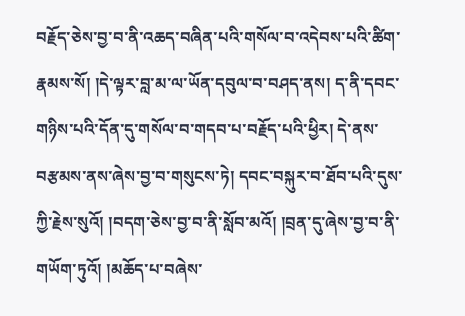བརྗོད་ཅེས་བྱ་བ་ནི་འཆད་བཞིན་པའི་གསོལ་བ་འདེབས་པའི་ཚིག་རྣམས་སོ། །དེ་ལྟར་བླ་མ་ལ་ཡོན་དབུལ་བ་བཤད་ནས། ད་ནི་དབང་གཉིས་པའི་དོན་དུ་གསོལ་བ་གདབ་པ་བརྗོད་པའི་ཕྱིར། དེ་ནས་བརྩམས་ནས་ཞེས་བྱ་བ་གསུངས་ཏེ། དབང་བསྐུར་བ་ཐོབ་པའི་དུས་ཀྱི་རྗེས་སུའོ། །བདག་ཅེས་བྱ་བ་ནི་སློབ་མའོ། །བྲན་དུ་ཞེས་བྱ་བ་ནི་གཡོག་ཏུའོ། །མཆོད་པ་བཞེས་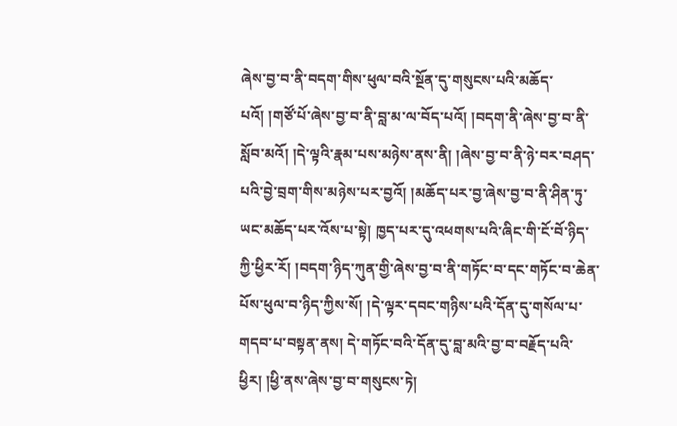ཞེས་བྱ་བ་ནི་བདག་གིས་ཕུལ་བའི་སྔོན་དུ་གསུངས་པའི་མཆོད་པའོ། །གཙོ་པོ་ཞེས་བྱ་བ་ནི་བླ་མ་ལ་བོད་པའོ། །བདག་ནི་ཞེས་བྱ་བ་ནི་སློབ་མའོ། །དེ་ལྟའི་རྣམ་པས་མཉེས་ནས་ནི། །ཞེས་བྱ་བ་ནི་ཉེ་བར་བཤད་པའི་བྱེ་བྲག་གིས་མཉེས་པར་བྱའོ། །མཆོད་པར་བྱ་ཞེས་བྱ་བ་ནི་ཤིན་ཏུ་ཡང་མཆོད་པར་འོས་པ་སྟེ། ཁྱད་པར་དུ་འཕགས་པའི་ཞིང་གི་ངོ་བོ་ཉིད་ཀྱི་ཕྱིར་རོ། །བདག་ཉིད་ཀུན་གྱི་ཞེས་བྱ་བ་ནི་གཏོང་བ་དང་གཏོང་བ་ཆེན་པོས་ཕུལ་བ་ཉིད་ཀྱིས་སོ། །དེ་ལྟར་དབང་གཉིས་པའི་དོན་དུ་གསོལ་པ་གདབ་པ་བསྟན་ནས། དེ་གཏོང་བའི་དོན་དུ་བླ་མའི་བྱ་བ་བརྗོད་པའི་ཕྱིར། །ཕྱི་ནས་ཞེས་བྱ་བ་གསུངས་ཏེ།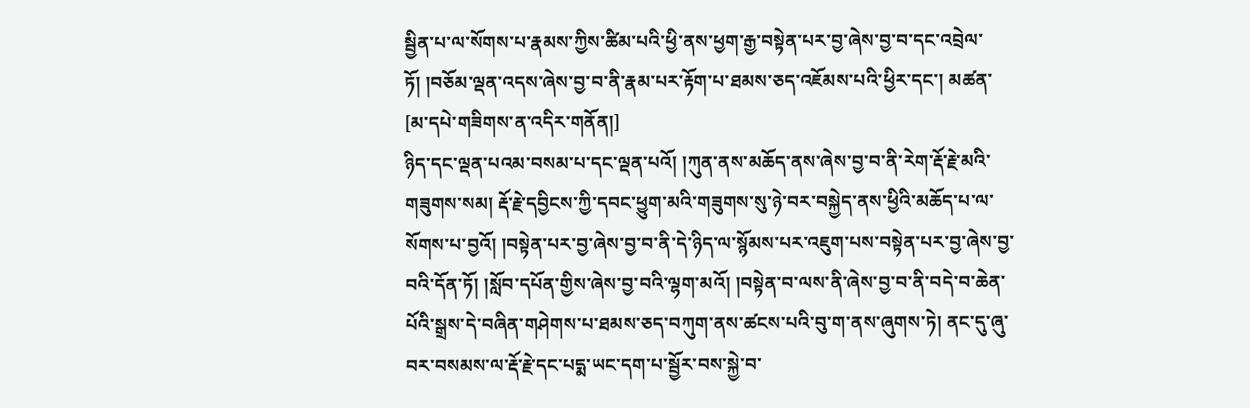སྦྱིན་པ་ལ་སོགས་པ་རྣམས་ཀྱིས་ཚིམ་པའི་ཕྱི་ནས་ཕྱག་རྒྱ་བསྟེན་པར་བྱ་ཞེས་བྱ་བ་དང་འབྲེལ་ཏོ། །བཅོམ་ལྡན་འདས་ཞེས་བྱ་བ་ནི་རྣམ་པར་རྟོག་པ་ཐམས་ཅད་འཇོམས་པའི་ཕྱིར་དང་། མཚན་
[མ་དཔེ་གཟིགས་ན་འདིར་གནོན།]
ཉིད་དང་ལྡན་པའམ་བསམ་པ་དང་ལྡན་པའོ། །ཀུན་ནས་མཆོད་ནས་ཞེས་བྱ་བ་ནི་རེག་རྡོ་རྗེ་མའི་གཟུགས་སམ། རྡོ་རྗེ་དབྱིངས་ཀྱི་དབང་ཕྱུག་མའི་གཟུགས་སུ་ཉེ་བར་བསྐྱེད་ནས་ཕྱིའི་མཆོད་པ་ལ་སོགས་པ་བྱའོ། །བསྟེན་པར་བྱ་ཞེས་བྱ་བ་ནི་དེ་ཉིད་ལ་སྙོམས་པར་འཇུག་པས་བསྟེན་པར་བྱ་ཞེས་བྱ་བའི་དོན་ཏོ། །སློབ་དཔོན་གྱིས་ཞེས་བྱ་བའི་ལྷག་མའོ། །བསྟེན་བ་ལས་ནི་ཞེས་བྱ་བ་ནི་བདེ་བ་ཆེན་པོའི་སྒྲས་དེ་བཞིན་གཤེགས་པ་ཐམས་ཅད་བཀུག་ནས་ཚངས་པའི་བུ་ག་ནས་ཞུགས་ཏེ། ནང་དུ་ཞུ་བར་བསམས་ལ་རྡོ་རྗེ་དང་པདྨ་ཡང་དག་པ་སྦྱོར་བས་སྐྱེ་བ་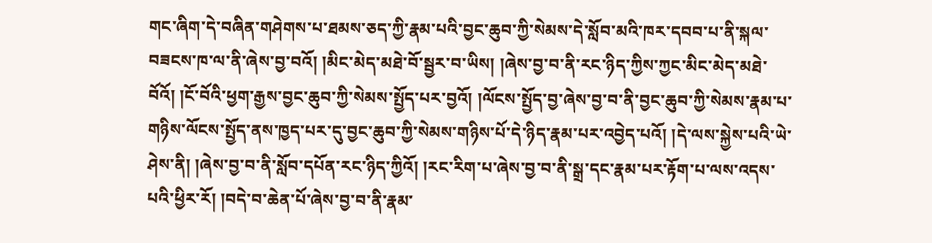གང་ཞིག་དེ་བཞིན་གཤེགས་པ་ཐམས་ཅད་ཀྱི་རྣམ་པའི་བྱང་ཆུབ་ཀྱི་སེམས་དེ་སློབ་མའི་ཁར་དབབ་པ་ནི་སྐལ་བཟངས་ཁ་ལ་ནི་ཞེས་བྱ་བའོ། །མིང་མེད་མཐེ་བོ་སྦྱར་བ་ཡིས། །ཞེས་བྱ་བ་ནི་རང་ཉིད་ཀྱིས་ཀྱང་མིང་མེད་མཐེ་བོའོ། །ངོ་བོའི་ཕྱག་རྒྱས་བྱང་ཆུབ་ཀྱི་སེམས་སྤྱོད་པར་བྱའོ། །ལོངས་སྤྱོད་བྱ་ཞེས་བྱ་བ་ནི་བྱང་ཆུབ་ཀྱི་སེམས་རྣམ་པ་གཉིས་ལོངས་སྤྱོད་ནས་ཁྱད་པར་དུ་བྱང་ཆུབ་ཀྱི་སེམས་གཉིས་པོ་དེ་ཉིད་རྣམ་པར་འབྱེད་པའོ། །དེ་ལས་སྐྱེས་པའི་ཡེ་ཤེས་ནི། །ཞེས་བྱ་བ་ནི་སློབ་དཔོན་རང་ཉིད་ཀྱིའོ། །རང་རིག་པ་ཞེས་བྱ་བ་ནི་སྒྲ་དང་རྣམ་པར་རྟོག་པ་ལས་འདས་པའི་ཕྱིར་རོ། །བདེ་བ་ཆེན་པོ་ཞེས་བྱ་བ་ནི་རྣམ་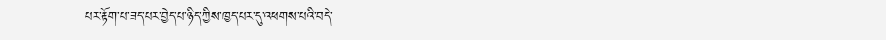པར་རྟོག་པ་ཟད་པར་བྱེད་པ་ཉིད་ཀྱིས་ཁྱད་པར་དུ་འཕགས་པའི་བདེ་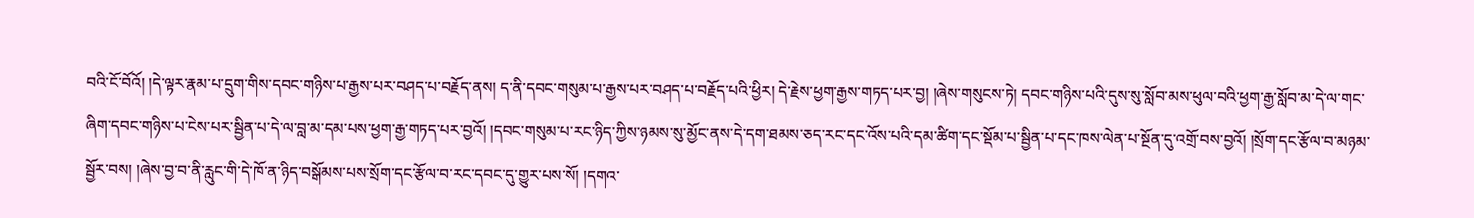བའི་ངོ་བོའོ། །དེ་ལྟར་རྣམ་པ་དྲུག་གིས་དབང་གཉིས་པ་རྒྱས་པར་བཤད་པ་བརྗོད་ནས། ད་ནི་དབང་གསུམ་པ་རྒྱས་པར་བཤད་པ་བརྗོད་པའི་ཕྱིར། དེ་རྗེས་ཕྱག་རྒྱས་གཏད་པར་བྱ། །ཞེས་གསུངས་ཏེ། དབང་གཉིས་པའི་དུས་སུ་སློབ་མས་ཕུལ་བའི་ཕྱག་རྒྱ་སློབ་མ་དེ་ལ་གང་ཞིག་དབང་གཉིས་པ་ངེས་པར་སྦྱིན་པ་དེ་ལ་བླ་མ་དམ་པས་ཕྱག་རྒྱ་གཏད་པར་བྱའོ། །དབང་གསུམ་པ་རང་ཉིད་ཀྱིས་ཉམས་སུ་མྱོང་ནས་དེ་དག་ཐམས་ཅད་རང་དང་འོས་པའི་དམ་ཚིག་དང་སྡོམ་པ་སྦྱིན་པ་དང་ཁས་ལེན་པ་སྔོན་དུ་འགྲོ་བས་བྱའོ། །སྲོག་དང་རྩོལ་བ་མཉམ་སྦྱོར་བས། །ཞེས་བྱ་བ་ནི་རླུང་གི་དེ་ཁོ་ན་ཉིད་བསྒོམས་པས་སྲོག་དང་རྩོལ་བ་རང་དབང་དུ་གྱུར་པས་སོ། །དགའ་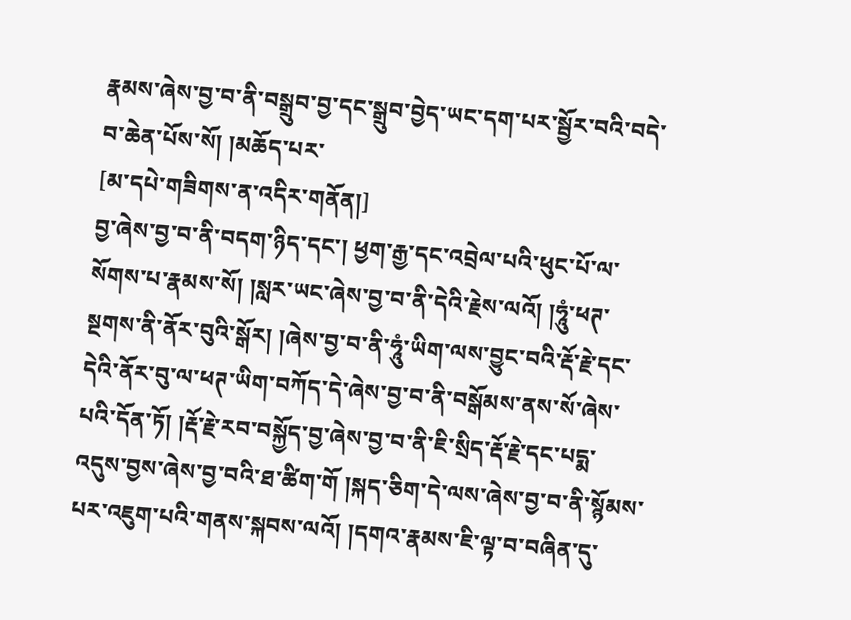རྣམས་ཞེས་བྱ་བ་ནི་བསྒྲུབ་བྱ་དང་སྒྲུབ་བྱེད་ཡང་དག་པར་སྦྱོར་བའི་བདེ་བ་ཆེན་པོས་སོ། །མཆོད་པར་
[མ་དཔེ་གཟིགས་ན་འདིར་གནོན།]
བྱ་ཞེས་བྱ་བ་ནི་བདག་ཉིད་དང་། ཕྱག་རྒྱ་དང་འབྲེལ་པའི་ཕུང་པོ་ལ་སོགས་པ་རྣམས་སོ། །སླར་ཡང་ཞེས་བྱ་བ་ནི་དེའི་རྗེས་ལའོ། །ཧཱུཾ་ཕཊ་སྔགས་ནི་ནོར་བུའི་སྒོར། །ཞེས་བྱ་བ་ནི་ཧཱུཾ་ཡིག་ལས་བྱུང་བའི་རྡོ་རྗེ་དང་དེའི་ནོར་བུ་ལ་ཕཊ་ཡིག་བཀོད་དེ་ཞེས་བྱ་བ་ནི་བསྒོམས་ནས་སོ་ཞེས་པའི་དོན་ཏོ། །རྡོ་རྗེ་རབ་བསྐྱོད་བྱ་ཞེས་བྱ་བ་ནི་ཇི་སྲིད་རྡོ་རྗེ་དང་པདྨ་འདུས་བྱས་ཞེས་བྱ་བའི་ཐ་ཚིག་གོ །སྐད་ཅིག་དེ་ལས་ཞེས་བྱ་བ་ནི་སྙོམས་པར་འཇུག་པའི་གནས་སྐབས་ལའོ། །དགའ་རྣམས་ཇི་ལྟ་བ་བཞིན་དུ་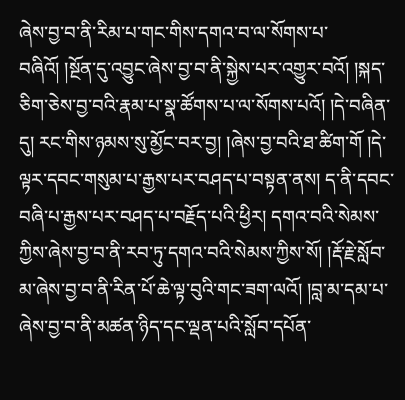ཞེས་བྱ་བ་ནི་རིམ་པ་གང་གིས་དགའ་བ་ལ་སོགས་པ་བཞིའོ། །སྔོན་དུ་འབྱུང་ཞེས་བྱ་བ་ནི་སྐྱེས་པར་འགྱུར་བའོ། །སྐད་ཅིག་ཅེས་བྱ་བའི་རྣམ་པ་སྣ་ཚོགས་པ་ལ་སོགས་པའོ། །དེ་བཞིན་དུ། རང་གིས་ཉམས་སུ་མྱོང་བར་བྱ། །ཞེས་བྱ་བའི་ཐ་ཚིག་གོ །དེ་ལྟར་དབང་གསུམ་པ་རྒྱས་པར་བཤད་པ་བསྟན་ནས། ད་ནི་དབང་བཞི་པ་རྒྱས་པར་བཤད་པ་བརྗོད་པའི་ཕྱིར། དགའ་བའི་སེམས་ཀྱིས་ཞེས་བྱ་བ་ནི་རབ་ཏུ་དགའ་བའི་སེམས་ཀྱིས་སོ། །རྡོ་རྗེ་སློབ་མ་ཞེས་བྱ་བ་ནི་རིན་པོ་ཆེ་ལྟ་བུའི་གང་ཟག་ལའོ། །བླ་མ་དམ་པ་ཞེས་བྱ་བ་ནི་མཚན་ཉིད་དང་ལྡན་པའི་སློབ་དཔོན་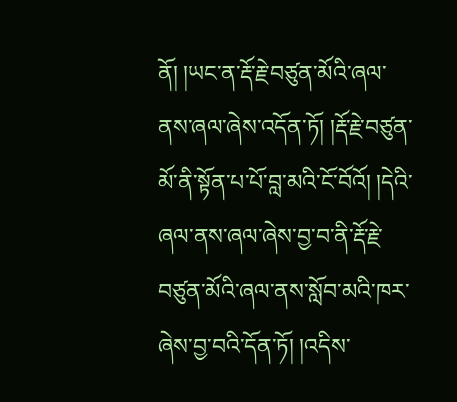ནོ། །ཡང་ན་རྡོ་རྗེ་བཙུན་མོའི་ཞལ་ནས་ཞལ་ཞེས་འདོན་ཏོ། །རྡོ་རྗེ་བཙུན་མོ་ནི་སྟོན་པ་པོ་བླ་མའི་ངོ་བོའོ། །དེའི་ཞལ་ནས་ཞལ་ཞེས་བྱ་བ་ནི་རྡོ་རྗེ་བཙུན་མོའི་ཞལ་ནས་སློབ་མའི་ཁར་ཞེས་བྱ་བའི་དོན་ཏོ། །འདིས་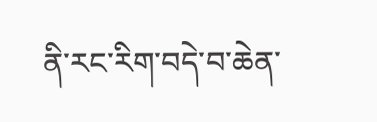ནི་རང་རིག་བདེ་བ་ཆེན་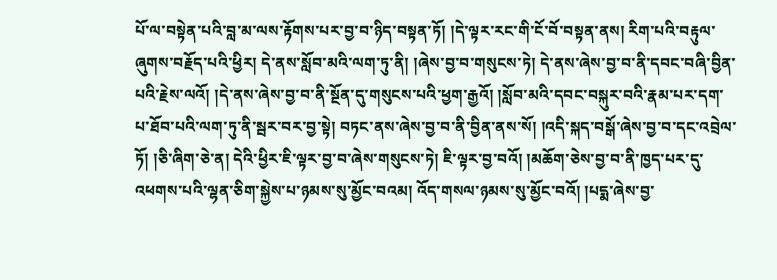པོ་ལ་བསྟེན་པའི་བླ་མ་ལས་རྟོགས་པར་བྱ་བ་ཉིད་བསྟན་ཏོ། །དེ་ལྟར་རང་གི་ངོ་བོ་བསྟན་ནས། རིག་པའི་བརྟུལ་ཞུགས་བརྗོད་པའི་ཕྱིར། དེ་ནས་སློབ་མའི་ལག་ཏུ་ནི། །ཞེས་བྱ་བ་གསུངས་ཏེ། དེ་ནས་ཞེས་བྱ་བ་ནི་དབང་བཞི་བྱིན་པའི་རྗེས་ལའོ། །དེ་ནས་ཞེས་བྱ་བ་ནི་སྔོན་དུ་གསུངས་པའི་ཕྱག་རྒྱའོ། །སློབ་མའི་དབང་བསྐུར་བའི་རྣམ་པར་དག་པ་ཐོབ་པའི་ལག་ཏུ་ནི་སྦར་བར་བྱ་སྟེ། བཏང་ནས་ཞེས་བྱ་བ་ནི་བྱིན་ནས་སོ། །འདི་སྐད་བསྒོ་ཞེས་བྱ་བ་དང་འབྲེལ་ཏོ། །ཅི་ཞིག་ཅེ་ན། དེའི་ཕྱིར་ཇི་ལྟར་བྱ་བ་ཞེས་གསུངས་ཏེ། ཇི་ལྟར་བྱ་བའོ། །མཆོག་ཅེས་བྱ་བ་ནི་ཁྱད་པར་དུ་འཕགས་པའི་ལྷན་ཅིག་སྐྱེས་པ་ཉམས་སུ་མྱོང་བའམ། འོད་གསལ་ཉམས་སུ་མྱོང་བའོ། །པདྨ་ཞེས་བྱ་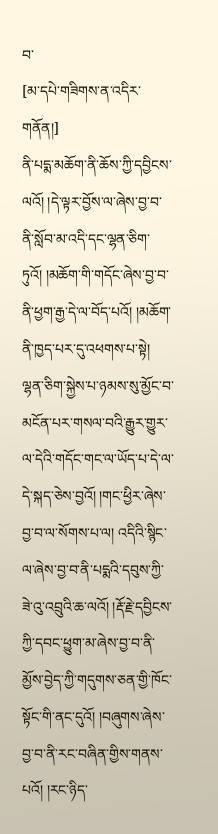བ་
[མ་དཔེ་གཟིགས་ན་འདིར་གནོན།]
ནི་པདྨ་མཆོག་ནི་ཆོས་ཀྱི་དབྱིངས་ལའོ། །དེ་ལྟར་བྱོས་ལ་ཞེས་བྱ་བ་ནི་སློབ་མ་འདི་དང་ལྷན་ཅིག་ཏུའོ། །མཆོག་གི་གདོང་ཞེས་བྱ་བ་ནི་ཕྱག་རྒྱ་དེ་ལ་བོད་པའོ། །མཆོག་ནི་ཁྱད་པར་དུ་འཕགས་པ་སྟེ། ལྷན་ཅིག་སྐྱེས་པ་ཉམས་སུ་མྱོང་བ་མངོན་པར་གསལ་བའི་རྒྱུར་གྱུར་ལ་དེའི་གདོང་གང་ལ་ཡོད་པ་དེ་ལ་དེ་སྐད་ཅེས་བྱའོ། །གང་ཕྱིར་ཞེས་བྱ་བ་ལ་སོགས་པ་ལ། འདིའི་སྙིང་ལ་ཞེས་བྱ་བ་ནི་པདྨའི་དབུས་ཀྱི་ཟེ་འུ་འབྲུའི་ཆ་ལའོ། །རྡོ་རྗེ་དབྱིངས་ཀྱི་དབང་ཕྱུག་མ་ཞེས་བྱ་བ་ནི་མྱོས་བྱེད་ཀྱི་གདུགས་ཅན་གྱི་ཁོང་སྟོང་གི་ནང་དུའོ། །བཞུགས་ཞེས་བྱ་བ་ནི་རང་བཞིན་གྱིས་གནས་པའོ། །རང་ཉིད་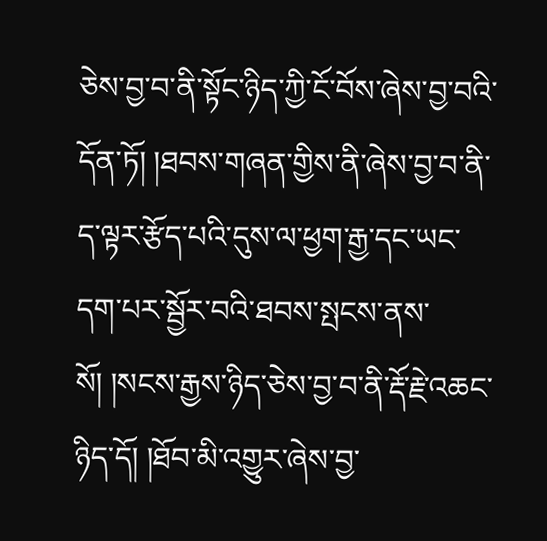ཅེས་བྱ་བ་ནི་སྟོང་ཉིད་ཀྱི་ངོ་བོས་ཞེས་བྱ་བའི་དོན་ཏོ། །ཐབས་གཞན་གྱིས་ནི་ཞེས་བྱ་བ་ནི་ད་ལྟར་རྩོད་པའི་དུས་ལ་ཕྱག་རྒྱ་དང་ཡང་དག་པར་སྦྱོར་བའི་ཐབས་སྤངས་ནས་སོ། །སངས་རྒྱས་ཉིད་ཅེས་བྱ་བ་ནི་རྡོ་རྗེ་འཆང་ཉིད་དོ། །ཐོབ་མི་འགྱུར་ཞེས་བྱ་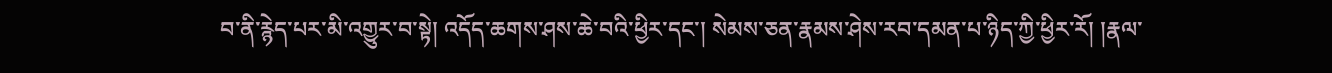བ་ནི་རྙེད་པར་མི་འགྱུར་བ་སྟེ། འདོད་ཆགས་ཤས་ཆེ་བའི་ཕྱིར་དང་། སེམས་ཅན་རྣམས་ཤེས་རབ་དམན་པ་ཉིད་ཀྱི་ཕྱིར་རོ། །རྣལ་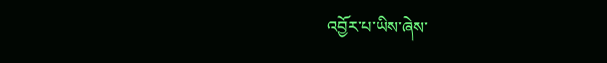འབྱོར་པ་ཡིས་ཞེས་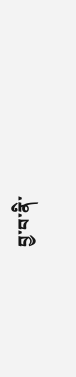བྱ་བ་ནི་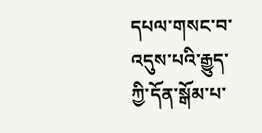དཔལ་གསང་བ་འདུས་པའི་རྒྱུད་ཀྱི་དོན་སྒོམ་པ་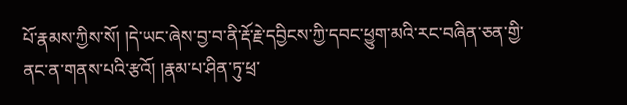པོ་རྣམས་ཀྱིས་སོ། །དེ་ཡང་ཞེས་བྱ་བ་ནི་རྡོ་རྗེ་དབྱིངས་ཀྱི་དབང་ཕྱུག་མའི་རང་བཞིན་ཅན་གྱི་ནང་ན་གནས་པའི་རྩའོ། །རྣམ་པ་ཤིན་ཏུ་ཕྲ་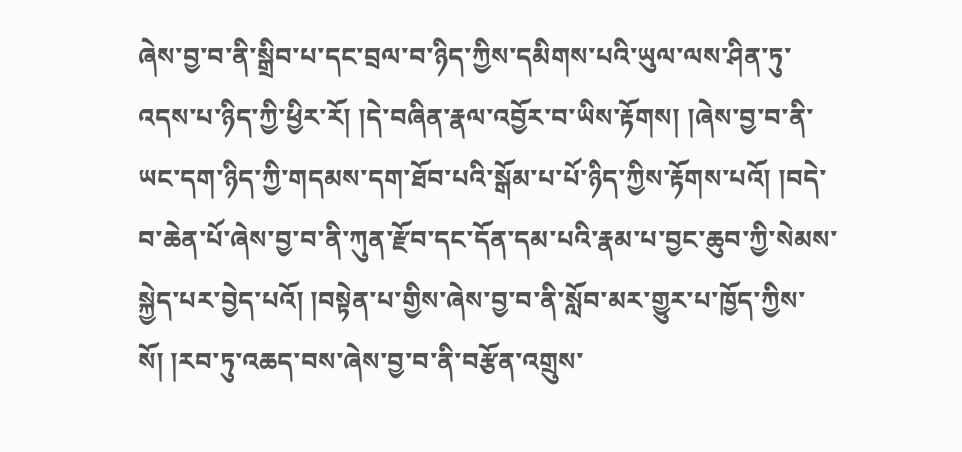ཞེས་བྱ་བ་ནི་སྒྲིབ་པ་དང་བྲལ་བ་ཉིད་ཀྱིས་དམིགས་པའི་ཡུལ་ལས་ཤིན་ཏུ་འདས་པ་ཉིད་ཀྱི་ཕྱིར་རོ། །དེ་བཞིན་རྣལ་འབྱོར་བ་ཡིས་རྟོགས། །ཞེས་བྱ་བ་ནི་ཡང་དག་ཉིད་ཀྱི་གདམས་དག་ཐོབ་པའི་སྒོམ་པ་པོ་ཉིད་ཀྱིས་རྟོགས་པའོ། །བདེ་བ་ཆེན་པོ་ཞེས་བྱ་བ་ནི་ཀུན་རྫོབ་དང་དོན་དམ་པའི་རྣམ་པ་བྱང་ཆུབ་ཀྱི་སེམས་སྐྱེད་པར་བྱེད་པའོ། །བསྟེན་པ་གྱིས་ཞེས་བྱ་བ་ནི་སློབ་མར་གྱུར་པ་ཁྱོད་ཀྱིས་སོ། །རབ་ཏུ་འཆད་བས་ཞེས་བྱ་བ་ནི་བརྩོན་འགྲུས་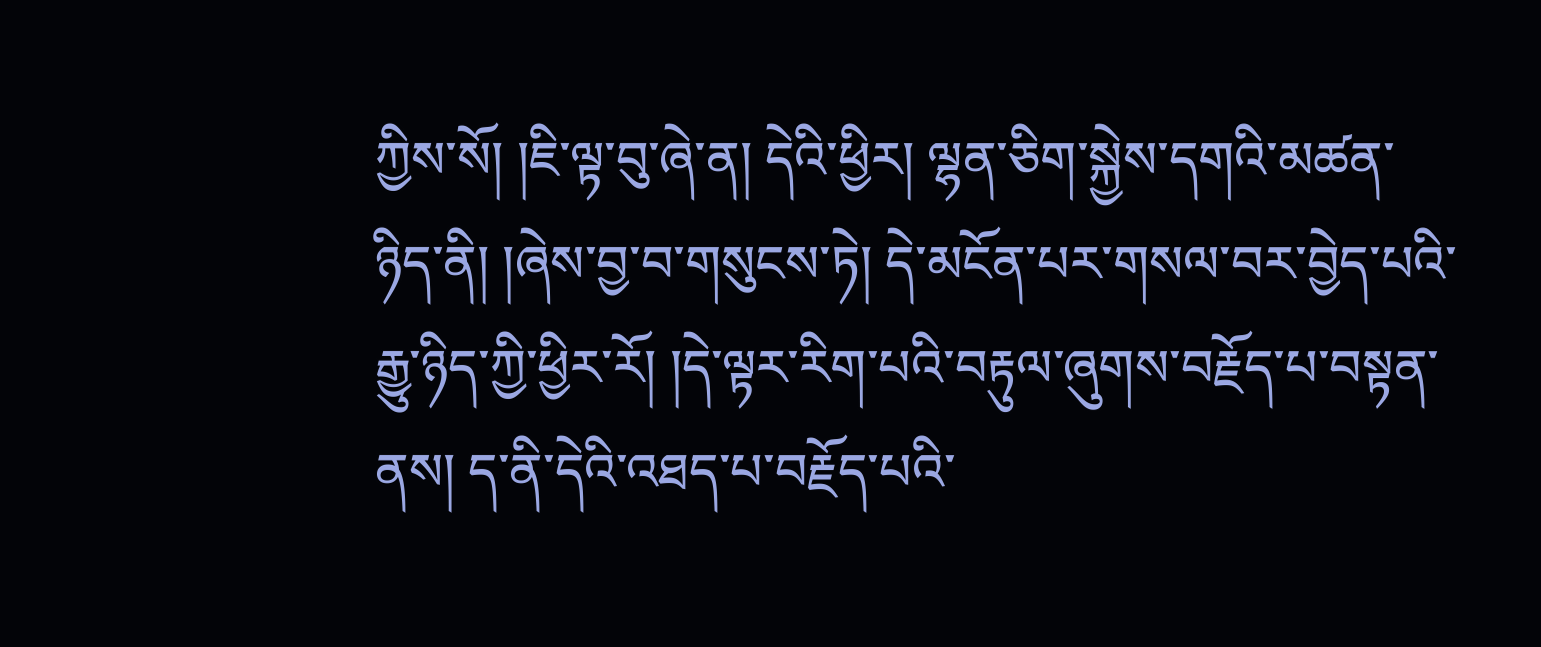ཀྱིས་སོ། །ཇི་ལྟ་བུ་ཞེ་ན། དེའི་ཕྱིར། ལྷན་ཅིག་སྐྱེས་དགའི་མཚན་ཉིད་ནི། །ཞེས་བྱ་བ་གསུངས་ཏེ། དེ་མངོན་པར་གསལ་བར་བྱེད་པའི་རྒྱུ་ཉིད་ཀྱི་ཕྱིར་རོ། །དེ་ལྟར་རིག་པའི་བརྟུལ་ཞུགས་བརྗོད་པ་བསྟན་ནས། ད་ནི་དེའི་འཐད་པ་བརྗོད་པའི་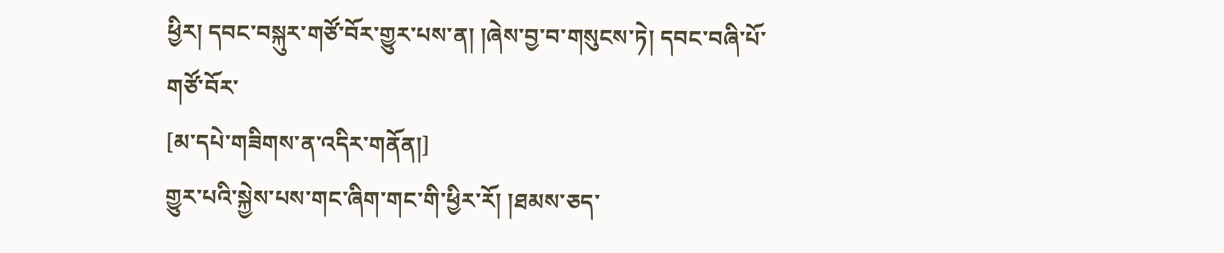ཕྱིར། དབང་བསྐུར་གཙོ་བོར་གྱུར་པས་ན། །ཞེས་བྱ་བ་གསུངས་ཏེ། དབང་བཞི་པོ་གཙོ་བོར་
[མ་དཔེ་གཟིགས་ན་འདིར་གནོན།]
གྱུར་པའི་སྐྱེས་པས་གང་ཞིག་གང་གི་ཕྱིར་རོ། །ཐམས་ཅད་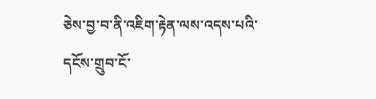ཅེས་བྱ་བ་ནི་འཇིག་རྟེན་ལས་འདས་པའི་དངོས་གྲུབ་ངོ་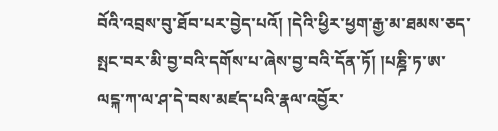བོའི་འབྲས་བུ་ཐོབ་པར་བྱེད་པའོ། །དེའི་ཕྱིར་ཕྱག་རྒྱ་མ་ཐམས་ཅད་སྤང་བར་མི་བྱ་བའི་དགོས་པ་ཞེས་བྱ་བའི་དོན་ཏོ། །པཎྜི་ཏ་ཨ་ལངྐ་ཀ་ལ་ཤ་དེ་བས་མཛད་པའི་རྣལ་འབྱོར་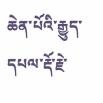ཆེན་པོའི་རྒྱུད་དཔལ་རྡོ་རྗེ་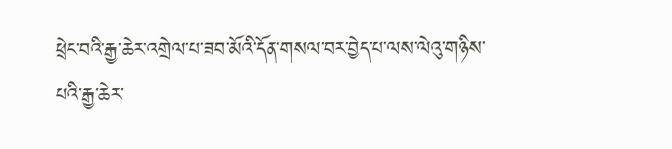ཕྲེང་བའི་རྒྱ་ཆེར་འགྲེལ་པ་ཟབ་མོའི་དོན་གསལ་བར་བྱེད་པ་ལས་ལེའུ་གཉིས་པའི་རྒྱ་ཆེར་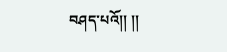བཤད་པའོ།། །།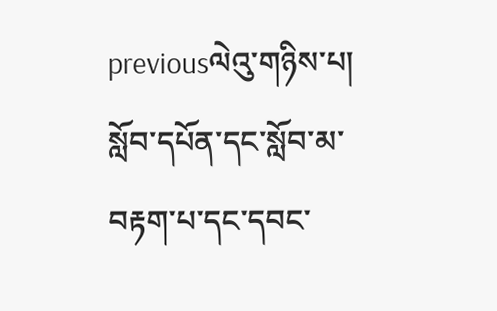previousལེའུ་གཉིས་པ། སློབ་དཔོན་དང་སློབ་མ་བརྟག་པ་དང་དབང་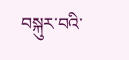བསྐུར་བའི་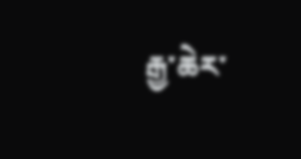རྒྱ་ཆེར་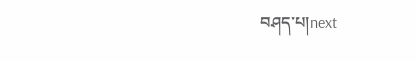བཤད་པ།next